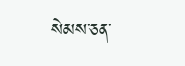སེམས་ཅན་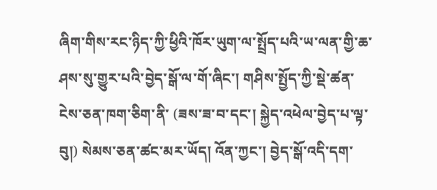ཞིག་གིས་རང་ཉིད་ཀྱི་ཕྱིའི་ཁོར་ཡུག་ལ་སྤྲོད་པའི་ཡ་ལན་གྱི་ཆ་ཤས་སུ་གྱུར་པའི་བྱེད་སྒོ་ལ་གོ་ཞིང་། གཤིས་སྤྱོད་ཀྱི་སྡེ་ཚན་ངེས་ཅན་ཁག་ཅིག་ནི་ (ཟས་ཟ་བ་དང་། སྐྱེད་འཕེལ་བྱེད་པ་ལྟ་བུ།) སེམས་ཅན་ཚང་མར་ཡོད། འོན་ཀྱང་། བྱེད་སྒོ་འདི་དག་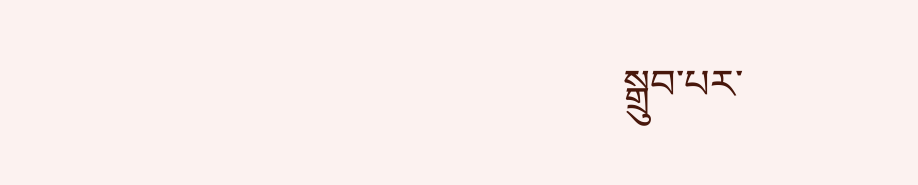སྒྲུབ་པར་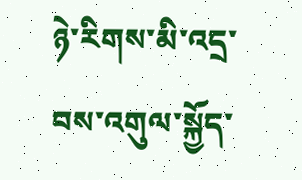ཉེ་རིགས་མི་འདྲ་བས་འགུལ་སྐྱོད་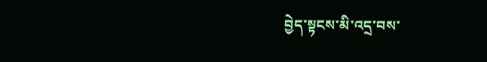བྱེད་སྟངས་མི་འདྲ་བས་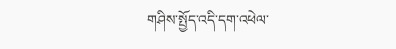གཤིས་སྤྱོད་འདི་དག་འཕེལ་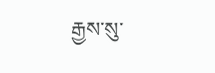རྒྱས་སུ་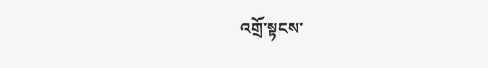འགྲོ་སྟངས་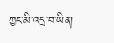ཀྱང་མི་འདྲ་བ་ཡིན།